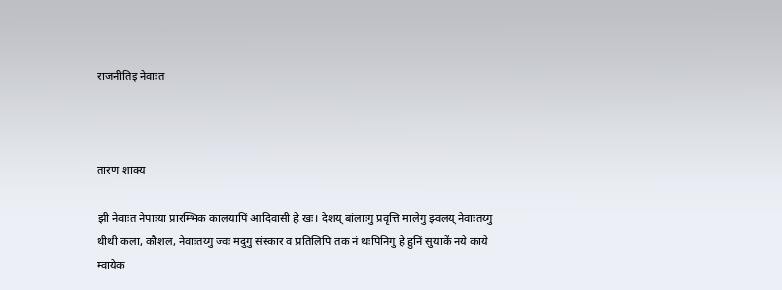राजनीतिइ नेवाःत



तारण शाक्य

झी नेवाःत नेपाःया प्रारम्भिक कालयापिं आदिवासी हे खः। देशय् बांलाःगु प्रवृत्ति मालेगु झ्वलय् नेवाःतय्गु थीथी कला, कौशल, नेवाःतय्गु ज्वः मदुगु संस्कार व प्रतिलिपि तक नं थःपिनिगु हे हुनिं सुयाकें नये काये म्वायेक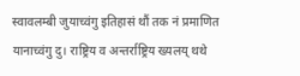स्वावलम्बी जुयाच्वंगु इतिहासं थौं तक नं प्रमाणित यानाच्वंगु दु। राष्ट्रिय व अन्तर्राष्ट्रिय ख्यलय् थथे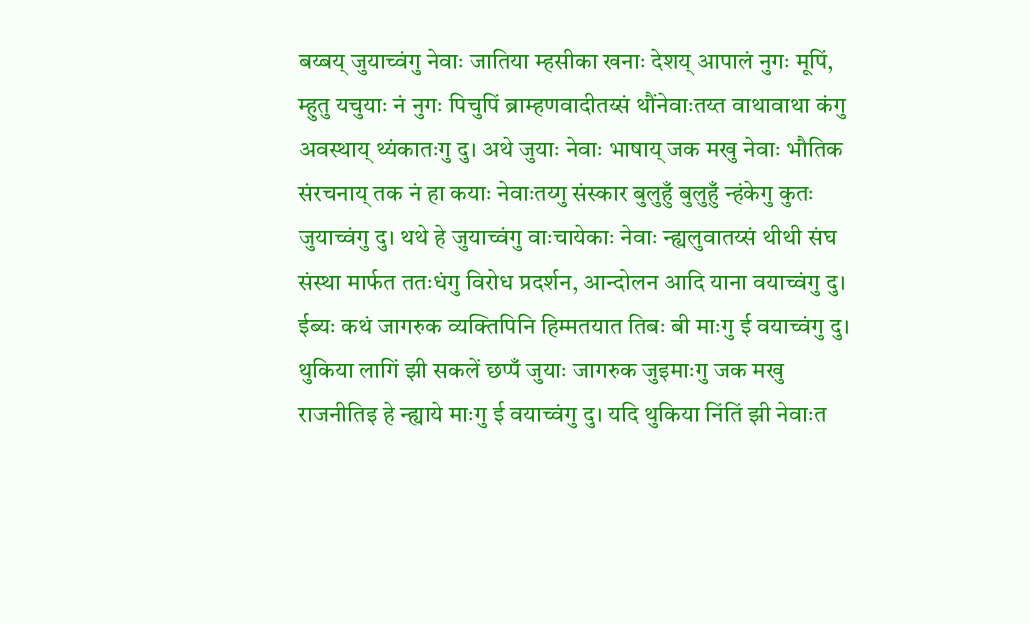बय्बय् जुयाच्वंगु नेवाः जातिया म्हसीका खनाः देशय् आपालं नुगः मूपिं, म्हुतु यचुयाः नं नुगः पिचुपिं ब्राम्हणवादीतय्सं थौंनेवाःतय्त वाथावाथा कंगु अवस्थाय् थ्यंकातःगु दु। अथे जुयाः नेवाः भाषाय् जक मखु नेवाः भौतिक संरचनाय् तक नं हा कयाः नेवाःतय्गु संस्कार बुलुहुँ बुलुहुँ न्हंकेगु कुतः जुयाच्वंगु दु। थथे हे जुयाच्वंगु वाःचायेकाः नेवाः न्ह्यलुवातय्सं थीथी संघ संस्था मार्फत ततःधंगु विरोध प्रदर्शन, आन्दोलन आदि याना वयाच्वंगु दु। ईब्यः कथं जागरुक व्यक्तिपिनि हिम्मतयात तिबः बी माःगु ई वयाच्वंगु दु। थुकिया लागिं झी सकलें छप्पँ जुयाः जागरुक जुइमाःगु जक मखु राजनीतिइ हे न्ह्याये माःगु ई वयाच्वंगु दु। यदि थुकिया निंतिं झी नेवाःत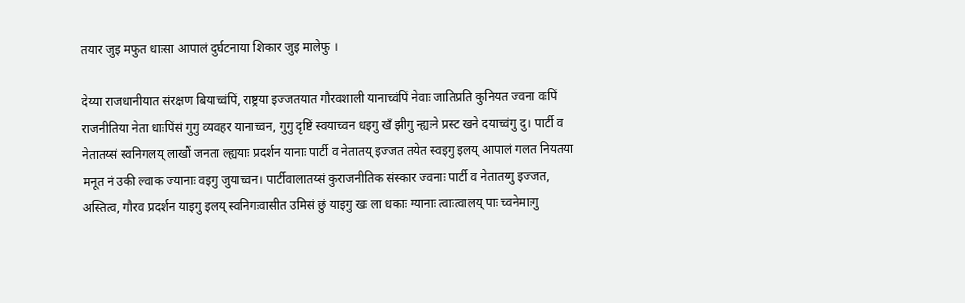तयार जुइ मफुत धाःसा आपालं दुर्घटनाया शिकार जुइ मालेफु ।

देय्या राजधानीयात संरक्षण बियाच्वंपिं, राष्ट्रया इज्जतयात गौरवशाली यानाच्वंपिं नेवाः जातिप्रति कुनियत ज्वना वःपिं राजनीतिया नेता धाःपिंसं गुगु व्यवहर यानाच्वन, गुगु दृष्टिं स्वयाच्वन धइगु खँ झीगु न्ह्यःने प्रस्ट खने दयाच्वंगु दु। पार्टी व नेतातय्सं स्वनिगलय् लाखौं जनता ल्ह्ययाः प्रदर्शन यानाः पार्टी व नेतातय् इज्जत तयेत स्वइगु इलय् आपालं गलत नियतया मनूत नं उकी ल्वाक ज्यानाः वइगु जुयाच्वन। पार्टीवालातय्सं कुराजनीतिक संस्कार ज्वनाः पार्टी व नेतातय्गु इज्जत, अस्तित्व, गौरव प्रदर्शन याइगु इलय् स्वनिगःवासीत उमिसं छुं याइगु खः ला धकाः ग्यानाः त्वाःत्वालय् पाः च्वनेमाःगु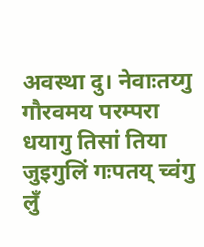अवस्था दु। नेवाःतय्गु गौरवमय परम्परा धयागु तिसां तिया जुइगुलिं गःपतय् च्वंगु लुँ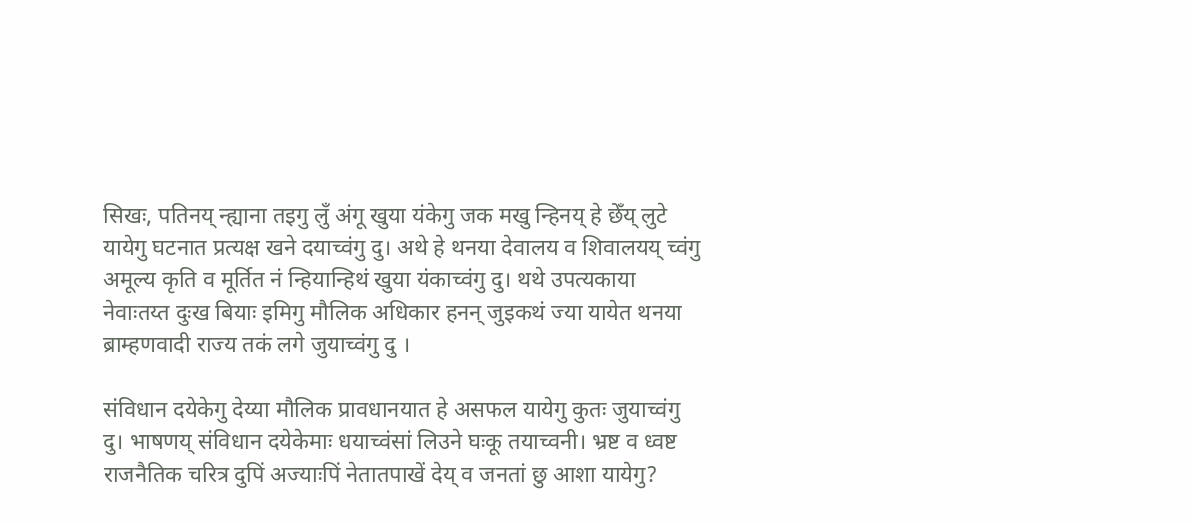सिखः, पतिनय् न्ह्याना तइगु लुँ अंगू खुया यंकेगु जक मखु न्हिनय् हे छेँय् लुटे यायेगु घटनात प्रत्यक्ष खने दयाच्वंगु दु। अथे हे थनया देवालय व शिवालयय् च्वंगु अमूल्य कृति व मूर्तित नं न्हियान्हिथं खुया यंकाच्वंगु दु। थथे उपत्यकाया नेवाःतय्त दुःख बियाः इमिगु मौलिक अधिकार हनन् जुइकथं ज्या यायेत थनया ब्राम्हणवादी राज्य तकं लगे जुयाच्वंगु दु ।

संविधान दयेकेगु देय्या मौलिक प्रावधानयात हे असफल यायेगु कुतः जुयाच्वंगु दु। भाषणय् संविधान दयेकेमाः धयाच्वंसां लिउने घःकू तयाच्वनी। भ्रष्ट व ध्वष्ट राजनैतिक चरित्र दुपिं अज्याःपिं नेतातपाखें देय् व जनतां छु आशा यायेगु?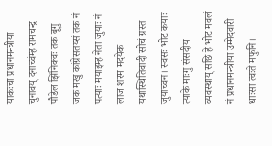याकःचा प्रधानमन्त्रीया चुनावय् दनाच्वंम्ह रामचन्द्र पौडेल झिंनिक्वः तक बूगु जक मखु कांग्रेसतय्सं तक नं पत्याः मयाइम्ह नेता जुयाः नं लाज शरम मदयेक यथास्थितिवादी सोचं ग्रस्त जुयाच्वन। स्वसः भोट कयाः त्याके माःगु संसदीय व्यवस्थाय् सछि हे भोट मवलं नं प्रधानमन्त्रीया उम्मेदवारी धाःसा त्वःते मफुनि।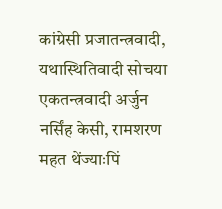कांग्रेसी प्रजातन्त्रवादी, यथास्थितिवादी सोचया एकतन्त्रवादी अर्जुन नर्सिंह केसी, रामशरण महत थेंज्याःपिं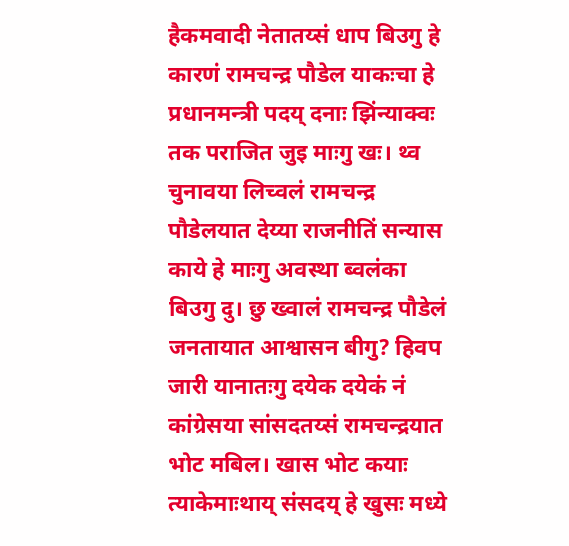हैकमवादी नेतातय्सं धाप बिउगु हे कारणं रामचन्द्र पौडेल याकःचा हे प्रधानमन्त्री पदय् दनाः झिंन्याक्वः तक पराजित जुइ माःगु खः। थ्व चुनावया लिच्वलं रामचन्द्र पौडेलयात देय्या राजनीतिं सन्यास काये हे माःगु अवस्था ब्वलंका बिउगु दु। छु ख्वालं रामचन्द्र पौडेलं जनतायात आश्वासन बीगु? हिवप जारी यानातःगु दयेक दयेकं नं कांग्रेसया सांसदतय्सं रामचन्द्रयात भोट मबिल। खास भोट कयाः त्याकेमाःथाय् संसदय् हे खुसः मध्ये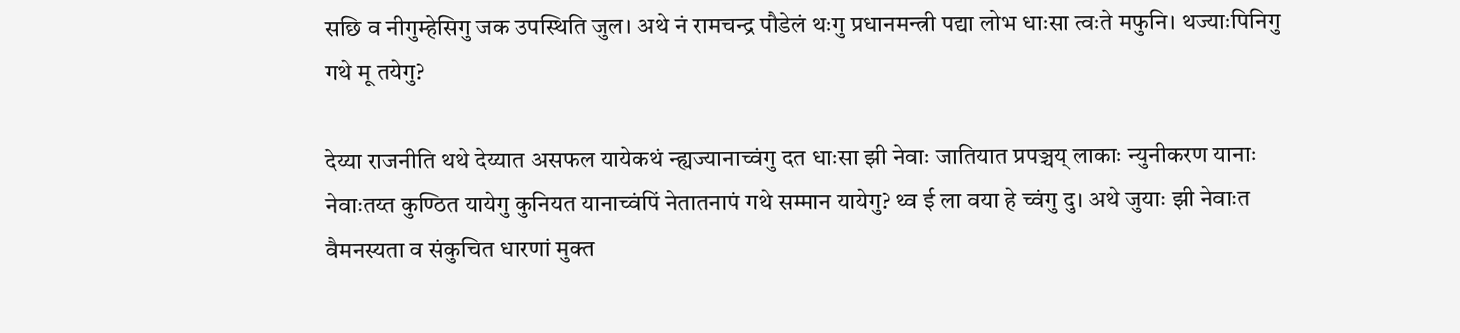सछि व नीगुम्हेसिगु जक उपस्थिति जुल। अथे नं रामचन्द्र पौडेलं थःगु प्रधानमन्त्री पद्या लोभ धाःसा त्वःते मफुनि। थज्याःपिनिगु गथे मू तयेगु?

देय्या राजनीति थथे देय्यात असफल यायेकथं न्ह्यज्यानाच्वंगु दत धाःसा झी नेवाः जातियात प्रपञ्चय् लाकाः न्युनीकरण यानाः नेवाःतय्त कुण्ठित यायेगु कुनियत यानाच्वंपिं नेतातनापं गथे सम्मान यायेगु? थ्व ई ला वया हे च्वंगु दु। अथे जुयाः झी नेवाःत वैमनस्यता व संकुचित धारणां मुक्त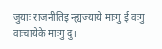जुयाः राजनीतिइ न्ह्यज्याये माःगु ई वःगु वाःचायेके माःगु दु।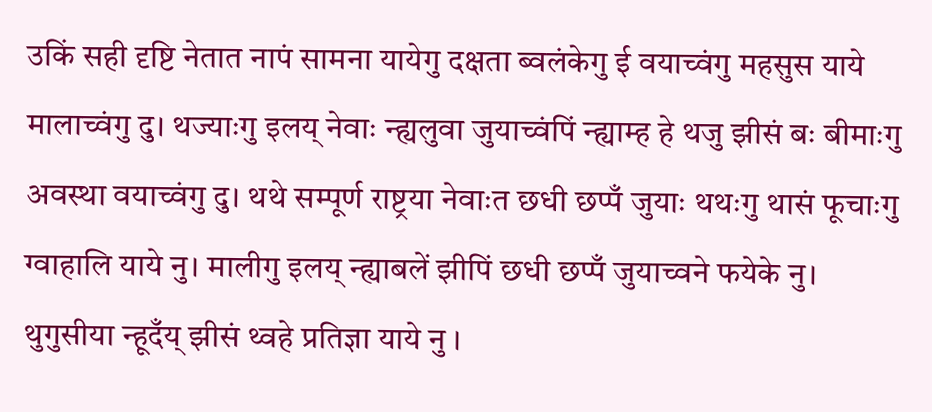उकिं सही दृष्टि नेतात नापं सामना यायेगु दक्षता ब्वलंकेगु ई वयाच्वंगु महसुस याये मालाच्वंगु दु। थज्याःगु इलय् नेवाः न्ह्यलुवा जुयाच्वंपिं न्ह्याम्ह हे थजु झीसं बः बीमाःगु अवस्था वयाच्वंगु दु। थथे सम्पूर्ण राष्ट्रया नेवाःत छधी छप्पँ जुयाः थथःगु थासं फूचाःगु ग्वाहालि याये नु। मालीगु इलय् न्ह्याबलें झीपिं छधी छप्पँ जुयाच्वने फयेके नु। थुगुसीया न्हूदँय् झीसं थ्वहे प्रतिज्ञा याये नु ।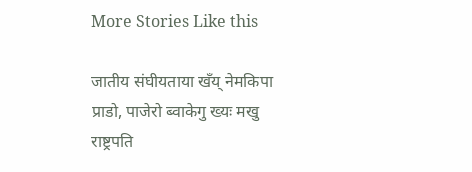More Stories Like this

जातीय संघीयताया खँय् नेमकिपा
प्राडो, पाजेरो ब्वाकेगु ख्यः मखु
राष्ट्रपति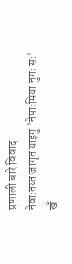प्रणाली बारे विवाद
नेवाःतय्त जागृत याइगु 'नेपाःमिया नुगः सः'
खँ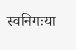स्वनिगःया